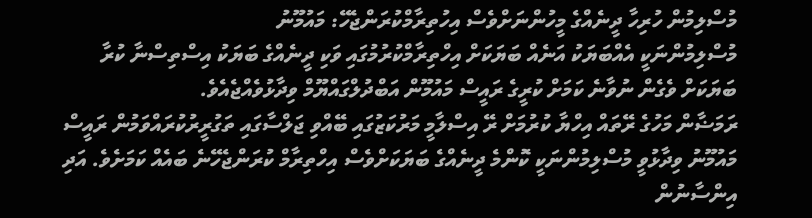މުސްލިމުން ހުރިހާ ދީނެއްގެ މީހުންނަށްވެސް އިހުތިރާމްކުރަންޖެހޭ: މައުމޫނު
މުސްލިމުންނަކީ އެއްބަޔަކު އަނެއް ބަޔަކަށް އިހްތިރާމްކުރުމުގައި ވަކި ދީނެއްގެ ބަޔަކު އިސްތިސްނާ ކުރާ ބަޔަކަށް ވެގެން ނުވާނެ ކަމަށް ކުރީގެ ރައީސް މައުމޫން އަބްދުލްގައްޔޫމް ވިދާޅުވެއްޖެއެވެ.
ރަމަޟާން މަހުގެ ރޭތައް އިހްޔާ ކުރުމަށް ރޭ އިސްލާމީ މަރުކަޒުގައި ބޭއްވި ޖަލްސާގައި ތަގުރީރުކުރައްވަމުން ރައީސް މައުމޫނު ވިދާޅުވީ މުސްލިމުންނަކީ ކޮންމެ ދީނެއްގެ ބަޔަކަށްވެސް އިހްތިރާމް ކުރަންޖެހޭނެ ބައެއް ކަމަށެވެ. އަދި އިންސާނުން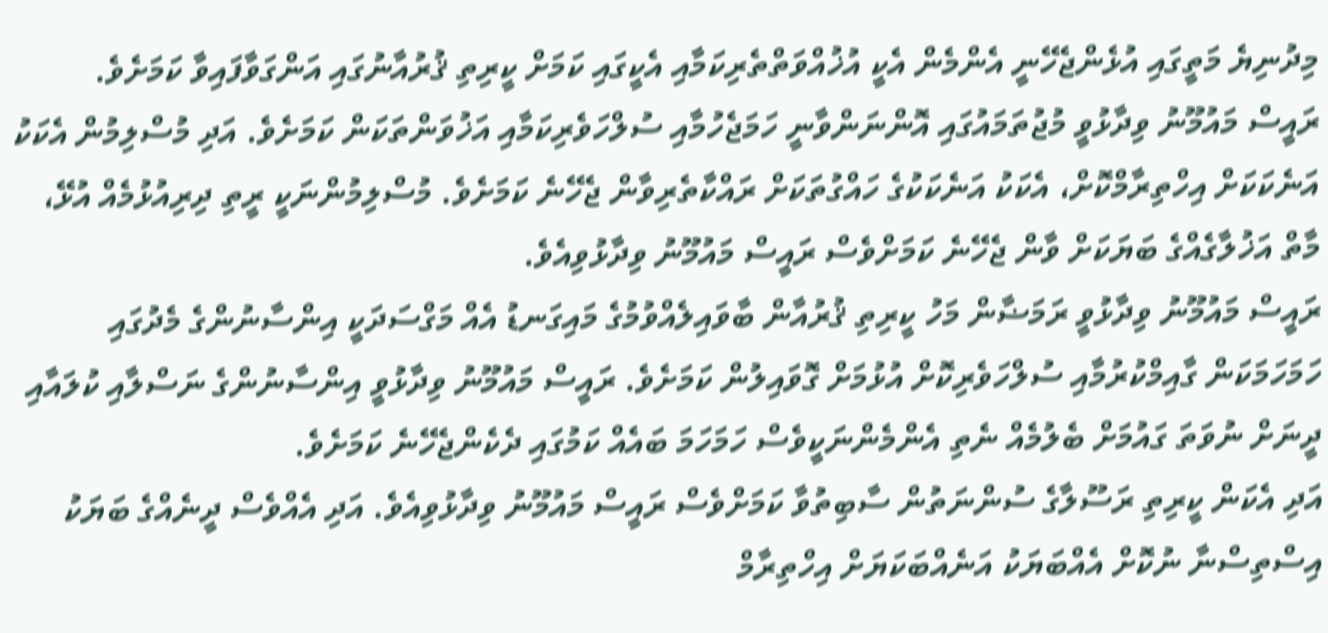މިދުނިޔެ މަތީގައި އުޅެންޖެހޭނީ އެންމެން އެކީ އުޚުއްވަތްތެރިކަމާއި އެކީގައި ކަމަށް ކީރިތި ޤުރުއާނުގައި އަންގަވާފައިވާ ކަމަށެވެ.
ރައީސް މައުމޫނު ވިދާޅުވީ މުޖުތަމައުގައި އޮންނަންވާނީ ހަމަޖެހުމާއި ސުލްހަވެރިކަމާއި އަޚުވަންތަކަން ކަމަށެވެ. އަދި މުސްލިމުން އެކަކު އަނެކަކަށް އިހްތިރާމްކޮށް، އެކަކު އަނެކަކުގެ ހައްގުތަކަށް ރައްކާތެރިވާން ޖެހޭނެ ކަމަށެވެ. މުސްލިމުންނަކީ ރީތި ދިރިއުޅުމެއް އުޅޭ، މާތް އަޚުލާގެއްގެ ބަޔަކަށް ވާން ޖެހޭނެ ކަމަށްވެސް ރައީސް މައުމޫނު ވިދާޅުވިއެވެ.
ރައީސް މައުމޫނު ވިދާޅުވީ ރަމަޟާން މަހު ކީރިތި ޤުރުއާން ބާވައިލެއްވުމުގެ މައިގަނޑު އެއް މަގްސަދަކީ އިންސާނުންގެ މެދުގައި ހަމަހަމަކަން ގާއިމްކުރުމާއި ސުލްހަވެރިކޮށް އުޅުމަށް ގޮވައިލުން ކަމަށެވެ. ރައީސް މައުމޫނު ވިދާޅުވީ އިންސާނުންގެ ނަސްލާއި ކުލައާއި ދީނަށް ނުވަތަ ގައުމަށް ބެލުމެއް ނެތި އެންމެންނަކީވެސް ހަމަހަމަ ބައެއް ކަމުގައި ދެކެންޖެހޭނެ ކަމަށެވެ.
އަދި އެކަން ކީރިތި ރަސޫލާގެ ސުންނަތުން ސާބިތުވާ ކަމަށްވެސް ރައީސް މައުމޫނު ވިދާޅުވިއެވެ. އަދި އެއްވެސް ދީނެއްގެ ބަޔަކު އިސްތިސްނާ ނުކޮށް އެއްބަޔަކު އަނެއްބަކަޔަށް އިހްތިރާމް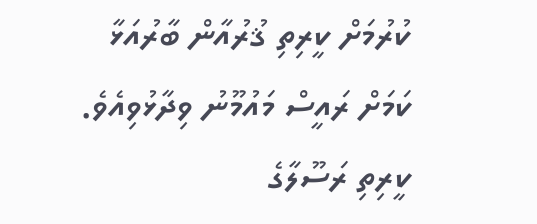ކުރުމަށް ކީރިތި ޤުރުއާން ބާރުއަޅާ ކަމަށް ރައީސް މައުމޫނު ވިދާޅުވިއެވެ.
ކީރިތި ރަސޫލާގެ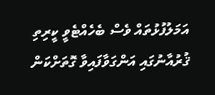އަމަލުފުޅުތައް ވެސް ބެހެއްޓެވީ ކީރިތި ޤުރުއާނުގައި އަންގަވާފައިވާ ގޮތަށްކަން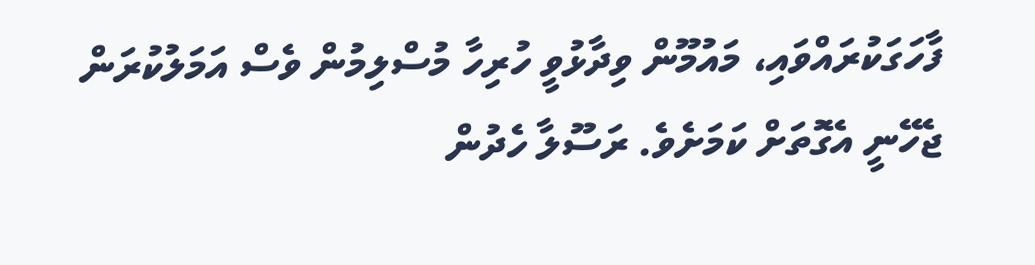ފާހަގަކުރައްވައި، މައުމޫން ވިދާޅުވީ ހުރިހާ މުސްލިމުން ވެސް އަމަލުކުރަން ޖެހޭނީ އެގޮތަށް ކަމަށެވެ. ރަސޫލާ ހެދުން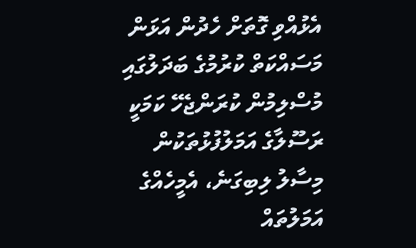އެޅުއްވި ގޮތަށް ހެދުން އަޅަން މަސައްކަތް ކުރުމުގެ ބަދަލުގައި މުސްލިމުން ކުރަންޖެހޭ ކަމަކީ ރަސޫލާގެ އަމަލުފުޅުތަކުން މިސާލު ލިބިގަނެ، އެމީހެއްގެ އަމަލުތައް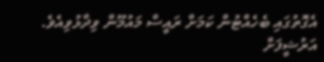އެގޮތުގައި ބެހެއްޓުން ކަމަށް ރައީސް މައުމޫން ވިދާޅުވިއެވެ.
އަރުޝީފަށް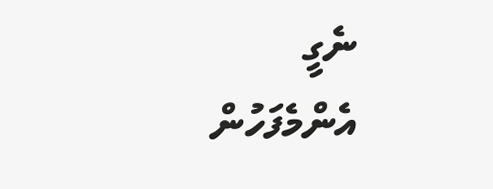ނެގީ
އެންމެފަހުން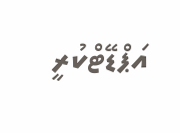އަޕްޑޭޓްކުރީ